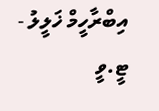އިބްރާހީމް ޚަލީލު - ޓީ.ވީ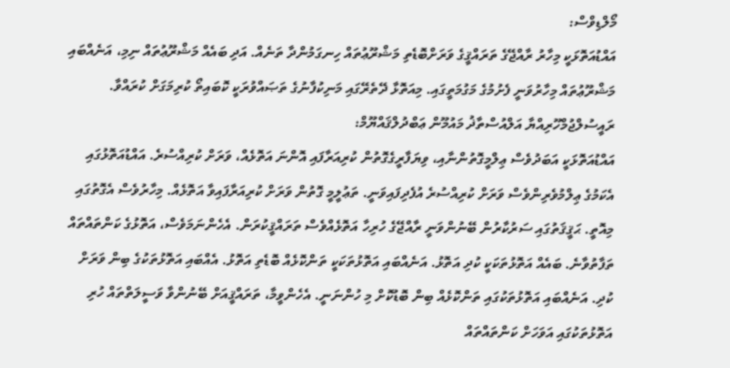މޯލްޑިވްސް:
އައްޑުއަތޮޅަކީ މިހާރު ރާއްޖޭގެ ތަރައްޤީގެ ވަރަށްބޮޑެތި މަޝްރޫޢުތައް ހިނގަމުންދާ ތަނެއް. އަދި ބައެއް މަޝްރޫޢުތައް ނިމި، އަނެއްބައި މަޝްރޫޢުތައް މިހާރުވަނީ ފެށުމުގެ މަގުމަތީގައި. މިއަތޮޅާ ދޭތެރޭގައި މަނިކުފާނުގެ ތަޞައްވުރަކީ ކޮބައިތޯ ކުރިމަގަށް ކުރައްވާ.
ރައީސުލްޖުމްހޫރިއްޔާ އަލްއުސްތާޛު މައުމޫން ޢަބްދުލްޤައްޔޫމް:
އައްޑުއަތޮޅަކީ އަބަދުވެސް ޢިލްމީގޮތުންނާއި، ވިޔަފާރީގެގޮތުން ކުރިއަރާފައި އޮންނަ އަތޮޅެއް، ވަރަށް ކުރިއްސުރެ. އައްޑުއަތޮޅުގައި އެކަމުގެ ޢިލްމުވެރިންވެސް ވަރަށް ކުރިއްސުރެ އުފެދިފައިވަނީ. ތަޢުލީމީ ގޮތުން ވަރަށް ކުރިއަރާފައިވާ އަތޮޅެއް. މިހާރުވެސް އެގޮތުގައި މިއޮތީ. ޙަޤީޤަތުގައި ސަރުކާރުން ބޭނުންވަނީ ރާއްޖޭގެ ހުރިހާ އަތޮޅެއްވެސް ތަރައްޤީކުރަން. އެހެންނަމަވެސް، އަތޮޅުގެ ކަންތައްތައް ތަފާތުވާނެ. ބައެއް އަތޮޅުތަކަކީ ކުދި އަތޮޅު. އަނެއްބައި އަތޮޅުތަކަކީ ތަންކޮޅެއް ބޮޑެތި އަތޮޅު. އެއްބައި އަތޮޅުތަކުގެ ބިން ވަރަށް ކުދި. އަނެއްބައި އަތޮޅުތަކުގައި ތަންކޮޅެއް ބިން ބޮޑުކޮށް މި ހުންނަނީ. އެހެންވީމާ، ތަރައްޤީއަށް ބޭނުންވާ ވަސީލަތްތައް ހުރި އަތޮޅުތަކުގައި އަވަހަށް ކަންތައްތައް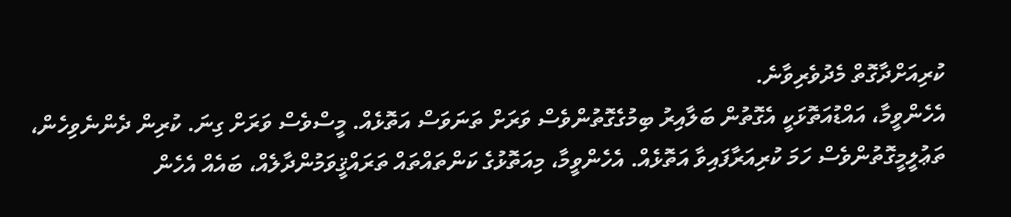ކުރިއަށްދާގޮތް މެދުވެރިވާނެ.
އެހެންވީމާ، އައްޑުއަތޮޅަކީ އެގޮތުން ބަލާއިރު ބިމުގެގޮތުންވެސް ވަރަށް ތަނަވަސް އަތޮޅެއް. މީސްވެސް ވަރަށް ގިނަ. ކުރިން ދެންނެވިހެން، ތަޢުލީމީގޮތުންވެސް ހަމަ ކުރިއަރާފައިވާ އަތޮޅެއް. އެހެންވީމާ، މިއަތޮޅުގެ ކަންތައްތައް ތަރައްޤީވަމުންދާލެއް، ބައެއް އެހެން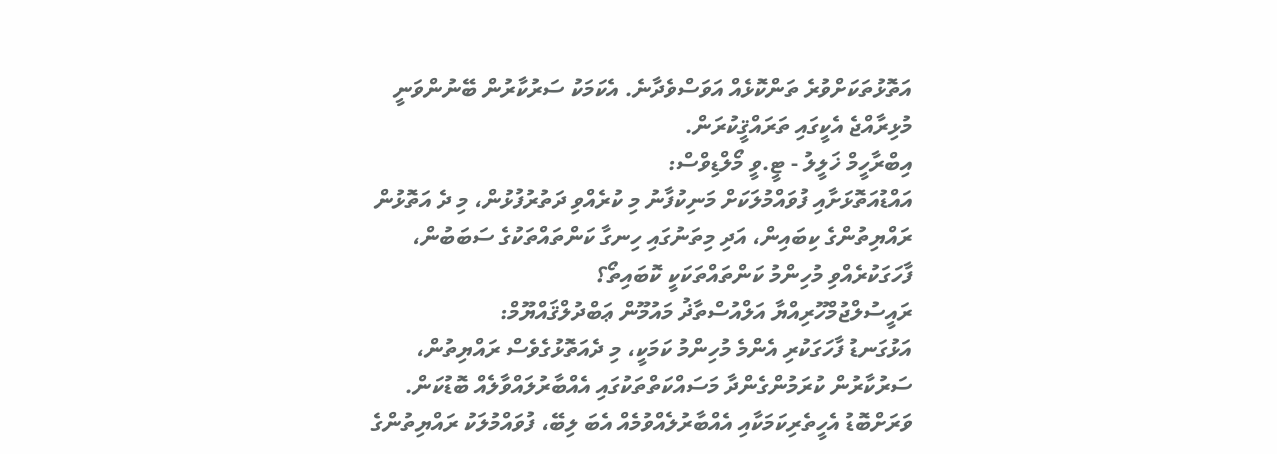އަތޮޅުތަކަށްވުރެ ތަންކޮޅެއް އަވަސްވެދާނެ. އެކަމަކު ސަރުކާރުން ބޭނުންވަނީ މުޅިރާއްޖެ އެކީގައި ތަރައްޤީކުރަން.
އިބްރާހީމް ޚަލީލު - ޓީ.ވީ މޯލްޑިވްސް:
އައްޑުއަތޮޅަށާއި ފުވައްމުލަކަށް މަނިކުފާނު މި ކުރެއްވި ދަތުރުފުޅުން، މި ދެ އަތޮޅުން ރައްޔިތުންގެ ކިބައިން، އަދި މިތަނުގައި ހިނގާ ކަންތައްތަކުގެ ސަބަބުން، ފާހަގަކުރެއްވި މުހިންމު ކަންތައްތަކަކީ ކޮބައިތޯ؟
ރައީސުލްޖުމްހޫރިއްޔާ އަލްއުސްތާޛު މައުމޫން ޢަބްދުލްޤައްޔޫމް:
އަޅުގަނޑު ފާހަގަކުރި އެންމެ މުހިންމު ކަމަކީ، މި ދެއަތޮޅުގެވެސް ރައްޔިތުން، ސަރުކާރުން ކުރަމުންގެންދާ މަސައްކަތްތަކުގައި އެއްބާރުލައްވާލެއް ބޮޑުކަން. ވަރަށްބޮޑު އެހީތެރިކަމަކާއި އެއްބާރުލެއްވުމެއް އެބަ ލިބޭ، ފުވައްމުލަކު ރައްޔިތުންގެ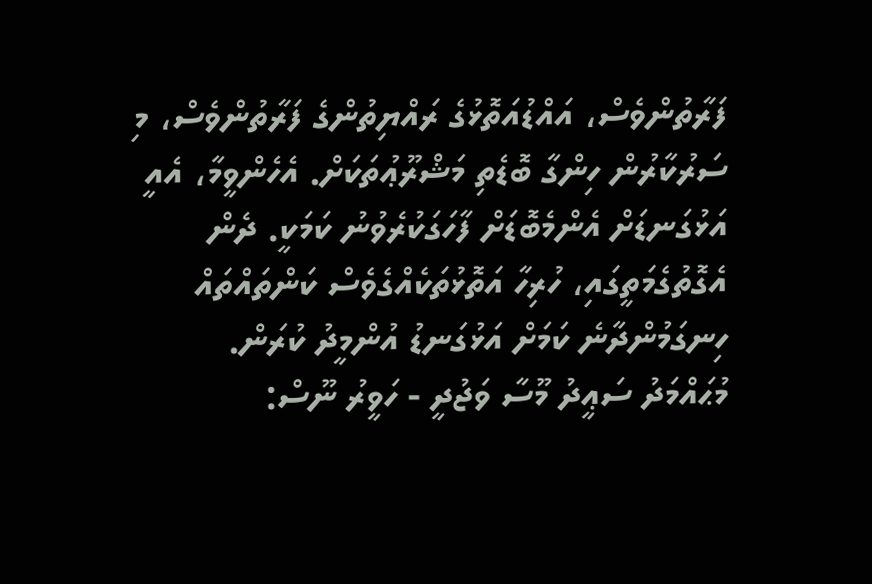ފަރާތުންވެސް، އައްޑުއަތޮޅުގެ ރައްޔިތުންގެ ފަރާތުންވެސް، މި ސަރުކާރުން ހިންގާ ބޮޑެތި މަޝްރޫޢުތަކަށް. އެހެންވީމާ، އެއީ އަޅުގަނޑަށް އެންމެބޮޑަށް ފާހަގަކުރެވުނު ކަމަކީ. ދެން އެގޮތުގެމަތީގައި، ހުރިހާ އަތޮޅުތަކެއްގެވެސް ކަންތައްތައް ހިނގަމުންދާނެ ކަމަށް އަޅުގަނޑު އުންމީދު ކުރަން.
މުޙައްމަދު ސަޢީދު މޫސާ ވަޖުދީ - ހަވީރު ނޫސް: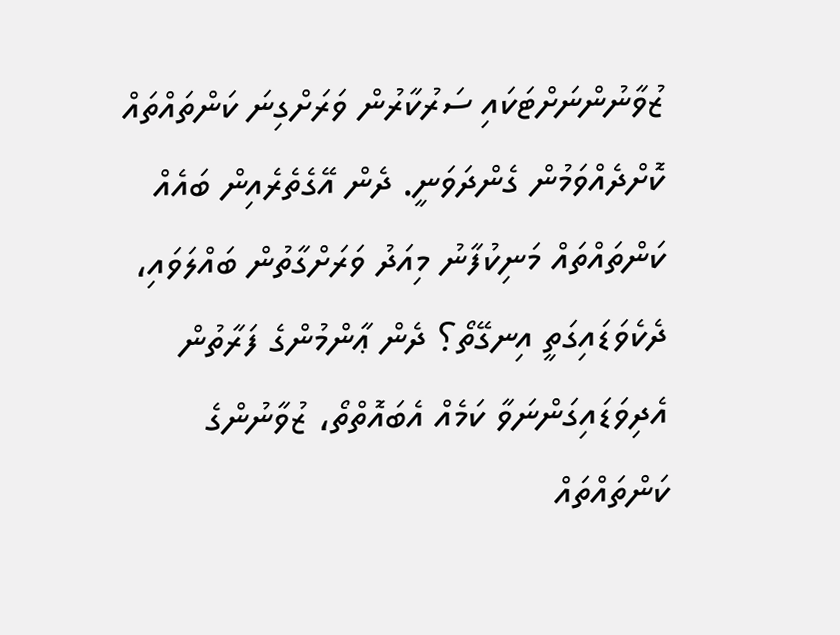ޒުވާނުންނަށްޓަކައި ސަރުކާރުން ވަރަށްގިނަ ކަންތައްތައް ކޮށްދެއްވަމުން ގެންދަވަނީ. ދެން އޭގެތެރެއިން ބައެއް ކަންތައްތައް މަނިކުފާނު މިއަދު ވަރަށްގާތުން ބައްލަވައި، ދެކެވަޑައިގަތީ އިނގޭތޯ؟ ދެން ޢާންމުންގެ ފަރާތުން އެދިވަޑައިގަންނަވާ ކަމެއް އެބައޮތްތޯ، ޒުވާނުންގެ ކަންތައްތައް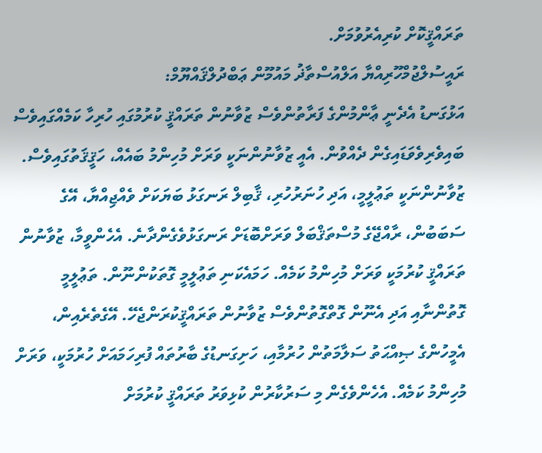ތަރައްޤީކޮށް ކުރިއެރުވުމަށް.
ރައީސުލްޖުމްހޫރިއްޔާ އަލްއުސްތާޛު މައުމޫން ޢަބްދުލްޤައްޔޫމް:
އަޅުގަނޑު އެދެނީ ޢާންމުންގެ ފަރާތުންވެސް ޒުވާނުން ތަރައްޤީ ކުރުމުގައި ހުރިހާ ކަމެއްގައިވެސް ބައިވެރިވެވަޑައިގެން ދެއްވުން. އެއީ ޒުވާނުންނަކީ ވަރަށް މުހިންމު ބައެއް، ހަޤީޤަތުގައިވެސް. ޒުވާނުންނަކީ ތަޢުލީމީ، އަދި ހުނަރުހުރި، ޤާބިލް ރަނގަޅު ބަޔަކަށް ވެއްޖިއްޔާ، އޭގެ ސަބަބުން، ރާއްޖޭގެ މުސްތަޤްބަލް ވަރަށްބޮޑަށް ރަނގަޅުވެގެންދާނެ. އެހެންވީމާ، ޒުވާނުން ތަރައްޤީ ކުރުމަކީ ވަރަށް މުހިންމު ކަމެއް. ހަމައެކަނި ތަޢުލީމީ ގޮތަކުންނޫން. ތަޢުލީމީ ގޮތުންނާއި އަދި އެނޫން ގޮތްގޮތުންވެސް ޒުވާނުން ތަރައްޤީކުރަންޖެހޭ. އޭގެތެރެއިން، އެމީހުންގެ ޞިއްޙަތު ސަލާމަތުން ހުރުމާއި، ހަށިގަނޑުގެ ބާރުތައް ފުރިހަމައަށް ހުރުމަކީ، ވަރަށް މުހިންމު ކަމެއް. އެހެންވެގެން މި ސަރުކާރުން ކުޅިވަރު ތަރައްޤީ ކުރުމަށް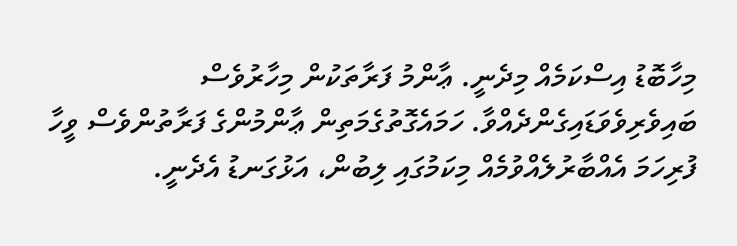މިހާބޮޑު އިސްކަމެއް މިދެނީ. ޢާންމު ފަރާތަކުން މިހާރުވެސް ބައިވެރިވެވަޑައިގެންދެއްވާ. ހަމައެގޮތުގެމަތިން ޢާންމުންގެ ފަރާތުންވެސް ވީހާ ފުރިހަމަ އެއްބާރުލެއްވުމެއް މިކަމުގައި ލިބުން، އަޅުގަނޑު އެދެނީ.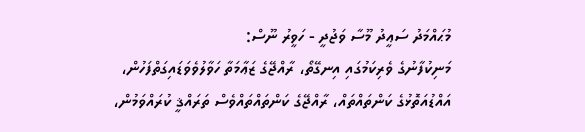މުޙައްމަދު ސަޢީދު މޫސާ ވަޖުދީ - ހަވީރު ނޫސް:
މަނިކުފާނުގެ ވެރިކަމުގައި އިނގޭތޯ، ރާއްޖޭގެ ޒަޢާމަތާ ހަވާލުވެވަޑައިގަތްފަހުން، އައްޑުއަތޮޅުގެ ކަންތައްތައް، ރާއްޖޭގެ ކަންތައްތައްވެސް ތަރައްޤީ ކުރައްވަމުން،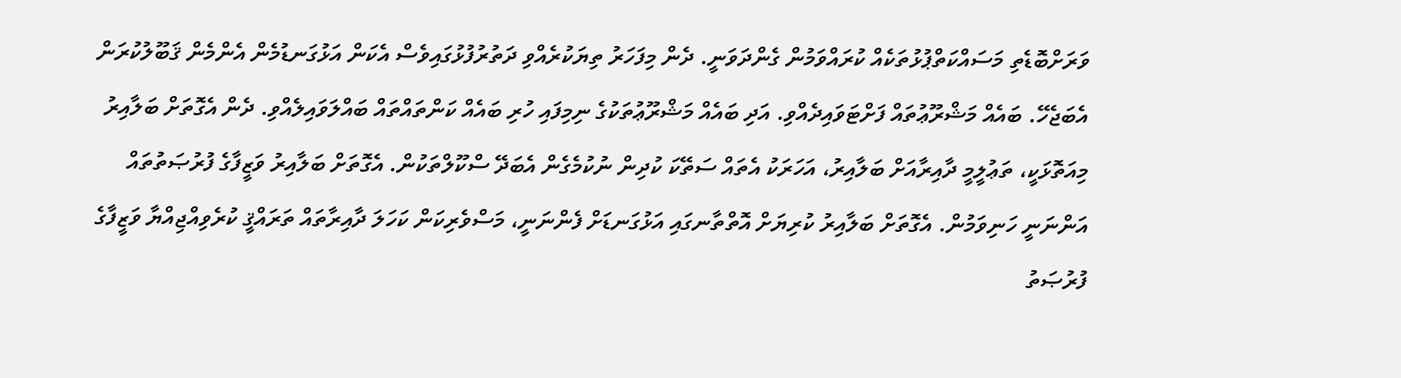ވަރަށްބޮޑެތި މަސައްކަތްޕުޅުތަކެއް ކުރައްވަމުން ގެންދަވަނީ. ދެން މިފަހަރު ތިޔަކުރެއްވި ދަތުރުފުޅުގައިވެސް އެކަން އަޅުގަނޑުމެން އެންމެން ޤަބޫލުކުރަން އެބަޖެހޭ. ބައެއް މަޝްރޫޢުތައް ފަށްޓަވައިދެއްވި. އަދި ބައެއް މަޝްރޫޢުތަކުގެ ނިމިފައި ހުރި ބައެއް ކަންތައްތައް ބައްލަވައިލެއްވި. ދެން އެގޮތަށް ބަލާއިރު މިއަތޮޅަކީ، ތަޢުލީމީ ދާއިރާއަށް ބަލާއިރު، އަހަރަކު އެތައް ސަތޭކަ ކުދިން ނުކުމެގެން އެބަދޭ ސްކޫލްތަކުން. އެގޮތަށް ބަލާއިރު ވަޒީފާގެ ފުރުޞަތުތައް އަންނަނީ ހަނިވަމުން. އެގޮތަށް ބަލާއިރު ކުރިޔަށް އޮތްތާނގައި އަޅުގަނޑަށް ފެންނަނީ، މަސްވެރިކަން ކަހަލަ ދާއިރާތައް ތަރައްޤީ ކުރެވިއްޖިއްޔާ ވަޒީފާގެ ފުރުޞަތު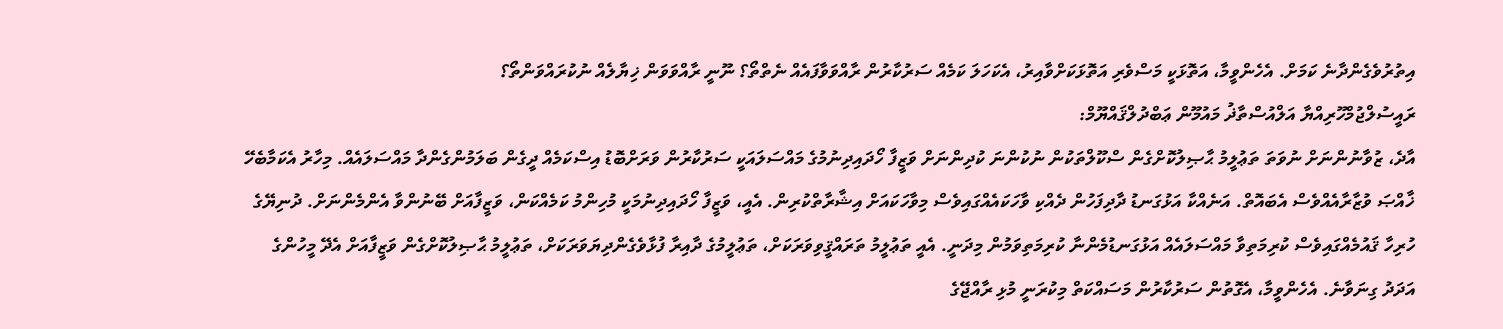އިތުރުވެގެންދާނެ ކަމަށް. އެހެންވީމާ، އަތޮޅަކީ މަސްވެރި އަތޮޅަކަށްވާއިރު، އެކަހަލަ ކަމެއް ސަރުކާރުން ރާއްވަވާފައެއް ނެތްތޯ؟ ނޫނީ ރާއްވަވަން ޚިޔާލެއް ނުކުރައްވަންތޯ؟
ރައީސުލްޖުމްހޫރިއްޔާ އަލްއުސްތާޛު މައުމޫން ޢަބްދުލްޤައްޔޫމް:
އާދެ، ޒުވާނުންނަށް ނުވަތަ ތަޢުލީމު ޙާޞިލުކޮށްގެން ސްކޫލްތަކުން ނުކުންނަ ކުދިންނަށް ވަޒީފާ ހޯދައިދިނުމުގެ މައްސަލައަކީ ސަރުކާރުން ވަރަށްބޮޑު އިސްކަމެއް ދީގެން ބަލަމުންގެންދާ މައްސަލައެއް. މިހާރު އެކަމާބެހޭ ޚާއްޞަ ވުޒާރާއެއްވެސް އެބައޮތް. އަނެއްކާ އަޅުގަނޑު ދާދިފަހުން ދެއްކި ވާހަކައެއްގައިވެސް މިވާހަކައަށް އިޝާރާތްކުރިން. އެއީ، ވަޒީފާ ހޯދައިދިނުމަކީ މުހިންމު ކަމެއްކަން، ވަޒީފާއަށް ބޭނުންވާ އެންމެންނަށް. ދުނިޔޭގެ ހުރިހާ ޤައުމެއްގައިވެސް ކުރިމަތިވާ މައްސަލައެއް އަޅުގަނޑުމެންނާ ކުރިމަތިވަމުން މިދަނީ. އެއީ ތަޢުލީމު ތަރައްޤީވިވަރަކަށް، ތަޢުލީމުގެ ދާއިރާ ފުޅާވެގެންދިޔަވަރަކަށް، ތަޢުލީމު ޙާޞިލުކޮށްގެން ވަޒީފާއަށް އެދޭ މީހުންގެ އަދަދު ގިނަވާނެ. އެހެންވީމާ، އެގޮތުން ސަރުކާރުން މަސައްކަތް މިކުރަނީ މުޅި ރާއްޖޭގެ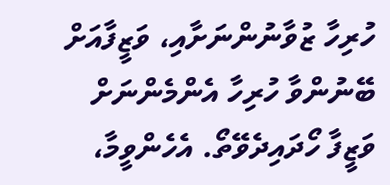ހުރިހާ ޒުވާނުންނަށާއި، ވަޒީފާއަށް ބޭނުންވާ ހުރިހާ އެންމެންނަށް ވަޒީފާ ހޯދައިދެވޭތޯ. އެހެންވީމާ،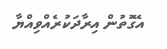އެގޮތުން އިރާދަކުރެއްވިއްޔާ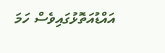އައްޑުއަތޮޅުގައިވެސް ހަމަ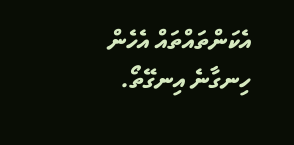އެކަންތައްތައް އެހެން ހިނގާނެ އިނގޭތޯ.